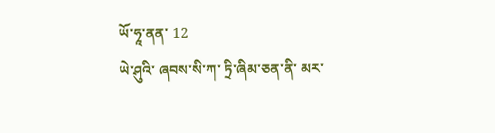ཡོ་ཧཱ་ནན་ 12
ཡེ་ཤུའི་ ཞབས་སི་ཀ་ ཏྲི་ཞིམ་ཅན་ནི་ མར་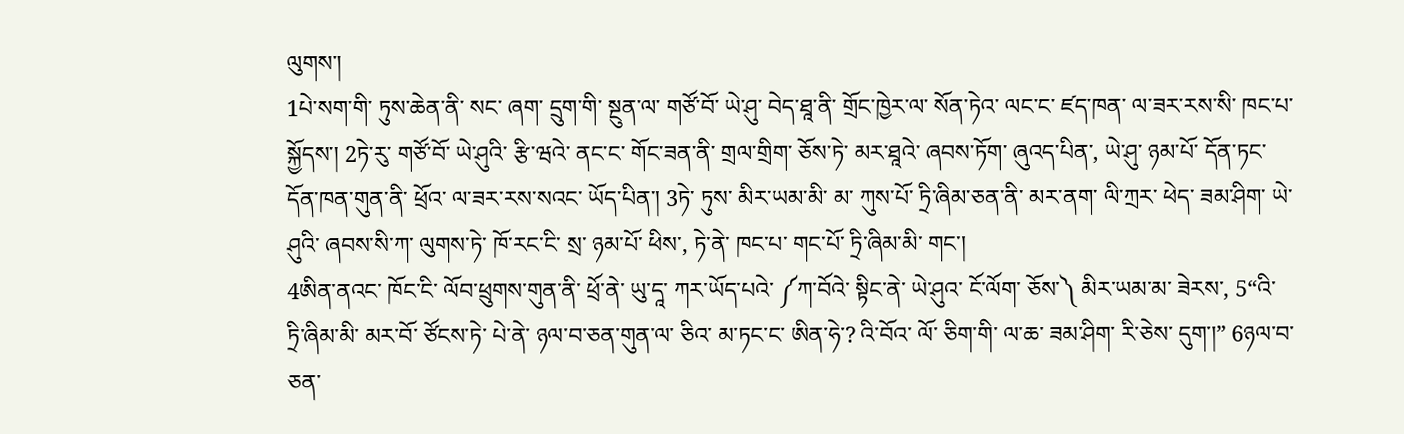ལུགས་།
1པེ་སག་གི་ ཏུས་ཆེན་ནི་ སང་ ཞག་ དྲུག་གི་ སྔུན་ལ་ གཙོ་བོ་ ཡེ་ཤུ་ བེད་ཐཱ་ནི་ གྲོང་ཁྱེར་ལ་ སོན་ཏེའ་ ལང་ང་ ཛད་ཁན་ ལ་ཟར་རས་སི་ ཁང་པ་ སྐྱོདས་། 2ཏེ་རུ་ གཙོ་བོ་ ཡེ་ཤུའི་ རྩི་ཝའེ་ ནང་ང་ གོང་ཟན་ནི་ གྲལ་གྲིག་ ཅོས་ཏེ་ མར་ཐཱའེ་ ཞབས་ཏོག་ ཞུའད་པིན་, ཡེ་ཤུ་ ཉམ་པོ་ དོན་ཏང་ དོན་ཁན་གུན་ནི་ ཕྲོའ་ ལ་ཟར་རས་སའང་ ཡོད་པིན་། 3ཏེ་ ཏུས་ མིར་ཡམ་མི་ མ་ ཀུས་པོ་ ཏྲི་ཞིམ་ཅན་ནི་ མར་ནག་ ལི་ཀྲར་ ཕེད་ ཟམ་ཤིག་ ཡེ་ཤུའི་ ཞབས་སི་ཀ་ ལུགས་ཏེ་ ཁོ་རང་ངི་ སྲ་ ཉམ་པོ་ ཕིས་, ཏེ་ནེ་ ཁང་པ་ གང་པོ་ ཏྲི་ཞིམ་མི་ གང་།
4ཨིན་ནའང་ ཁོང་ངི་ ལོབ་ཕྲུགས་གུན་ནི་ ཕྲོ་ནེ་ ཡུ་དཱ་ ཀར་ཡོད་པའེ་ ༼ཀ་བོའེ་ སྟིང་ནེ་ ཡེ་ཤུའ་ ངོ་ལོག་ ཅོས་༽ མིར་ཡམ་མ་ ཟེརས་, 5“འི་ ཏྲི་ཞིམ་མི་ མར་བོ་ ཙོངས་ཏེ་ པེ་ནེ་ ཉལ་བ་ཅན་གུན་ལ་ ཅིའ་ མ་ཏང་ང་ ཨིན་ཧེ་? འི་བོའ་ ལོ་ ཅིག་གི་ ལ་ཆ་ ཟམ་ཤིག་ རི་ཅེས་ དུག་།” 6ཉལ་བ་ཅན་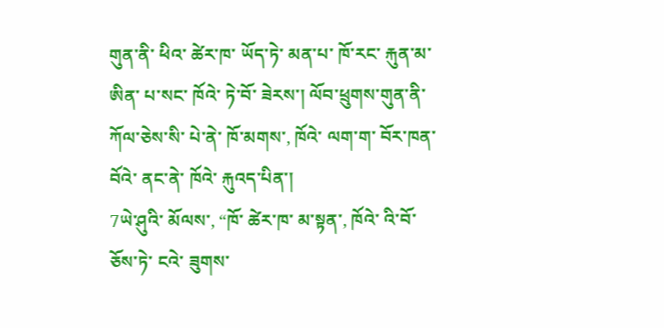གུན་ནི་ ཕིའ་ ཚེར་ཁ་ ཡོད་ཏེ་ མན་པ་ ཁོ་རང་ རྐུན་མ་ ཨིན་ པ་སང་ ཁོའེ་ ཏེ་བོ་ ཟེརས་། ལོབ་ཕྲུགས་གུན་ནི་ ཀོལ་ཅེས་སི་ པེ་ནེ་ ཁོ་མགས་, ཁོའེ་ ལག་ག་ བོར་ཁན་བོའེ་ ནང་ནེ་ ཁོའེ་ རྐུའད་པིན་།
7ཡེ་ཤུའི་ མོལས་, “ཁོ་ ཚེར་ཁ་ མ་སྟན་, ཁོའེ་ འི་བོ་ ཅོས་ཏེ་ ངའེ་ ཟུགས་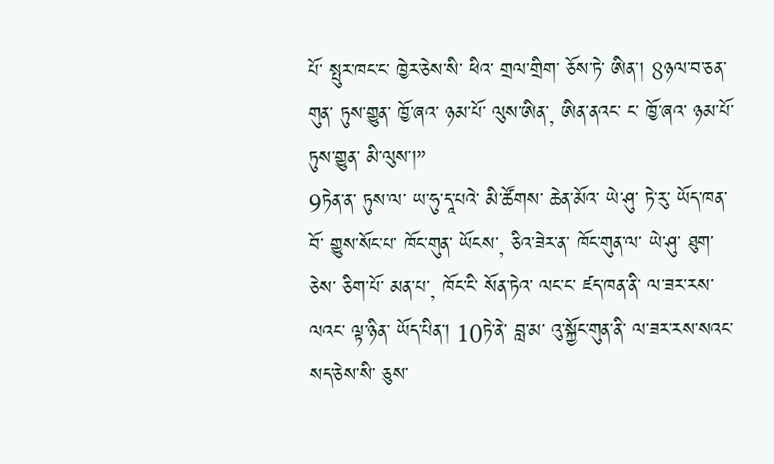པོ་ སྤུར་ཁང་ང་ ཁྱེར་ཅེས་སི་ ཕིའ་ གྲལ་གྲིག་ ཅོས་ཏེ་ ཨིན་། 8ཉལ་བ་ཅན་གུན་ ཏུས་གྱུན་ ཁྱོ་ཞའ་ ཉམ་པོ་ ལུས་ཨིན་, ཨིན་ནའང་ ང་ ཁྱོ་ཞའ་ ཉམ་པོ་ ཏུས་གྱུན་ མི་ལུས་།”
9ཏེན་ན་ ཏུས་ལ་ ཡ་ཧུ་དཱ་པའེ་ མི་ཚོགས་ ཆེན་མོའ་ ཡེ་ཤུ་ ཏེ་རུ་ ཡོད་ཁན་བོ་ གྱུས་སོང་པ་ ཁོང་གུན་ ཡོངས་, ཅིའ་ཟེར་ན་ ཁོང་གུན་ལ་ ཡེ་ཤུ་ ཐུག་ཅེས་ ཅིག་པོ་ མན་པ་, ཁོང་ངི་ སོན་ཏེའ་ ལང་ང་ ཛད་ཁན་ནི་ ལ་ཟར་རས་ལའང་ ལྟ་ཉིན་ ཡོད་པིན་། 10ཏེ་ནེ་ བླ་མ་ འུ་སྐྱོང་གུན་ནི་ ལ་ཟར་རས་སའང་ སད་ཅེས་སི་ ཅུས་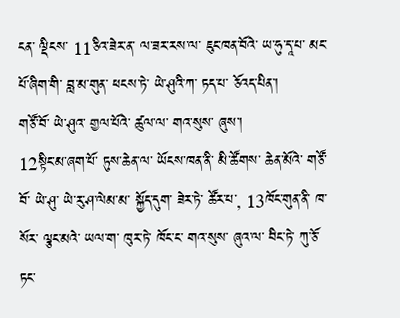ངན་ ལྡིངས་ 11ཅིའ་ཟེར་ན་ ལ་ཟར་རས་ལ་ ཇུང་ཁན་བོའེ་ ཡ་ཧུ་དཱ་པ་ མང་པོ་ཞིག་གི་ བླ་མ་གུན་ ཕངས་ཏེ་ ཡེ་ཤུའི་ཀ་ ཏད་པ་ ཅོའད་པིན་།
གཙོ་བོ་ ཡེ་ཤུའ་ གྱལ་པོའེ་ ཚུལ་ལ་ གའ་སུས་ ཞུས་།
12སྟིང་མ་ཞག་པོ་ ཏུས་ཆེན་ལ་ ཡོངས་ཁན་ནི་ མི་ཚོགས་ ཆེན་མོའེ་ གཙོ་བོ་ ཡེ་ཤུ་ ཡེ་རུ་ཤ་ལེམ་མ་ སྐྱོད་དུག་ ཟེར་ཏེ་ ཚོར་པ་, 13ཁོང་གུན་ནི་ ཁ་སོར་ ལྕང་མའེ་ ཡལ་ག་ ཁུར་ཏེ་ ཁོང་ང་ གའ་སུས་ ཞུའ་ལ་ བིང་ཏེ་ ཀུ་ཅོ་ ཏང་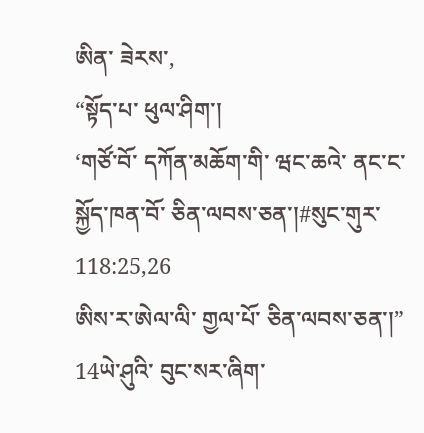ཨིན་ ཟེརས་,
“སྟོད་པ་ ཕུལ་ཤིག་།
‘གཙོ་བོ་ དཀོན་མཆོག་གི་ ཝང་ཆའེ་ ནང་ང་ སྐྱོད་ཁན་བོ་ ཅིན་ལབས་ཅན་།#སུང་གུར་ 118:25,26
ཨིས་ར་ཨེལ་ལི་ གྱལ་པོ་ ཅིན་ལབས་ཅན་།”
14ཡེ་ཤུའི་ བུང་སར་ཞིག་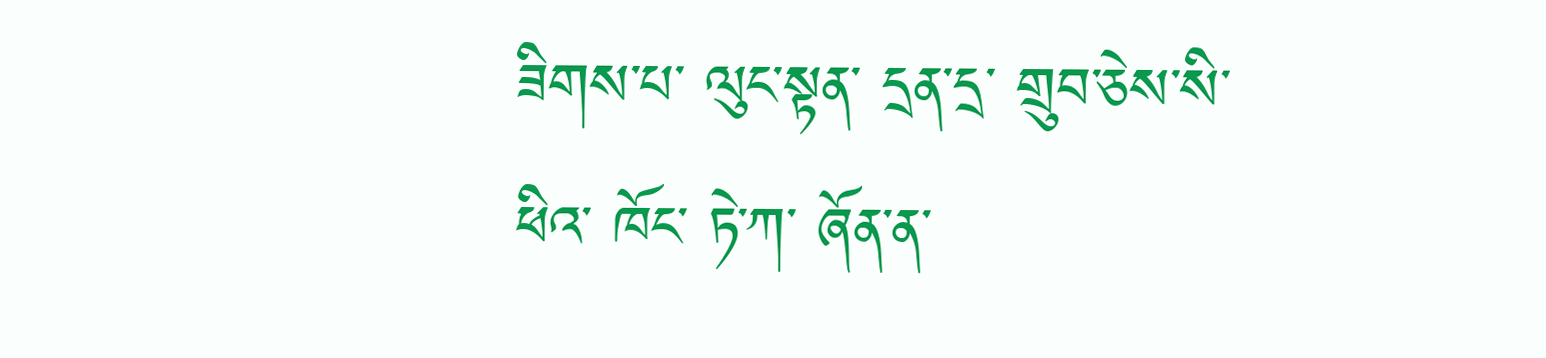ཟིགས་པ་ ལུང་སྟན་ དྲན་དྲ་ གྲུབ་ཅེས་སི་ ཕིའ་ ཁོང་ ཏེ་ཀ་ ཞོན་ན་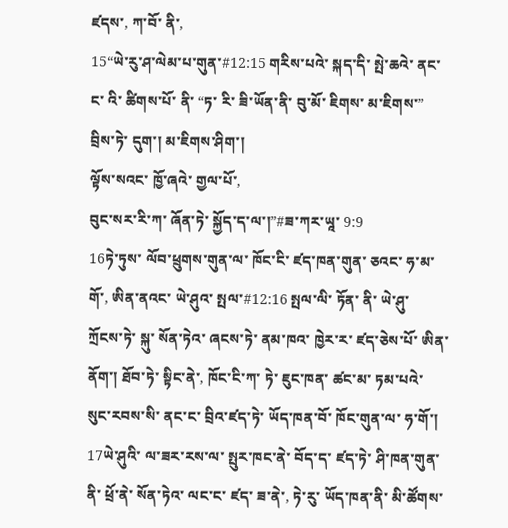ཛདས་, ཀ་བོ་ ནི་,
15“ཡེ་རུ་ཤ་ལེམ་པ་གུན་#12:15 གརིས་པའེ་ སྐད་དི་ སྤེ་ཆའེ་ ནང་ང་ འི་ ཚིགས་པོ་ ནི་ “ཏ་ རི་ ཟི་ཡོན་ནི་ བུ་མོ་ ཇིགས་ མ་ཇིགས་” བྲིས་ཏེ་ དུག་། མ་ཇིགས་ཤིག་།
ལྟོས་སའང་ ཁྱོ་ཞའེ་ གྱལ་པོ་,
བུང་སར་རི་ཀ་ ཞོན་ཏེ་ སྐྱོད་ད་ལ་།”#ཟ་ཀར་ཡཱ་ 9:9
16ཏེ་ཏུས་ ལོབ་ཕྲུགས་གུན་ལ་ ཁོང་ངི་ ཛད་ཁན་གུན་ ཅའང་ ཧ་མ་གོ་, ཨིན་ནའང་ ཡེ་ཤུའ་ སྤལ་#12:16 སྤལ་ལི་ ཏོན་ ནི་ ཡེ་ཤུ་ ཀྲོངས་ཏེ་ སྐུ་ སོན་ཏེའ་ ཞངས་ཏེ་ ནམ་ཁའ་ ཁྱེར་ར་ ཛད་ཅེས་པོ་ ཨིན་ནོག་། ཐོབ་ཏེ་ སྟིང་ནེ་, ཁོང་ངི་ཀ་ ཏེ་ ཇུང་ཁན་ ཚང་མ་ ཏམ་པའེ་ སུང་རབས་སི་ ནང་ང་ བྲིའ་ཛད་ཏེ་ ཡོད་ཁན་བོ་ ཁོང་གུན་ལ་ ཧ་གོ་།
17ཡེ་ཤུའི་ ལ་ཟར་རས་ལ་ སྤུར་ཁང་ནེ་ བོད་ད་ ཛད་ཏེ་ ཤི་ཁན་གུན་ནི་ ཕྲོ་ནེ་ སོན་ཏེའ་ ལང་ང་ ཛད་ ཟ་ནེ་, ཏེ་རུ་ ཡོད་ཁན་ནི་ མི་ཚོགས་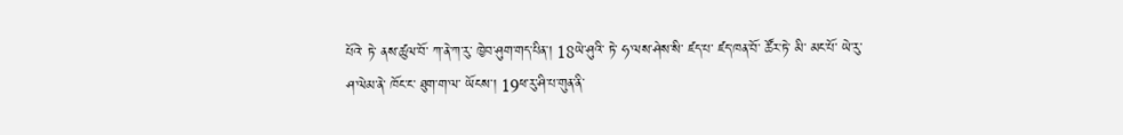པོའེ་ ཏེ་ ནས་ཚུལ་བོ་ ཀ་ནེ་ཀ་རུ་ ཁྱེབ་ཤུག་གད་པིན་། 18ཡེ་ཤུའི་ ཏེ་ ཧ་ལས་ཤེས་སི་ ཛད་པ་ ཛད་ཁན་བོ་ ཚོར་ཏེ་ མི་ མང་པོ་ ཡེ་རུ་ཤ་ལེམ་ནེ་ ཁོང་ང་ ཐུག་ག་ལ་ ཡོངས་། 19ཕ་རུ་ཤི་པ་གུན་ནི་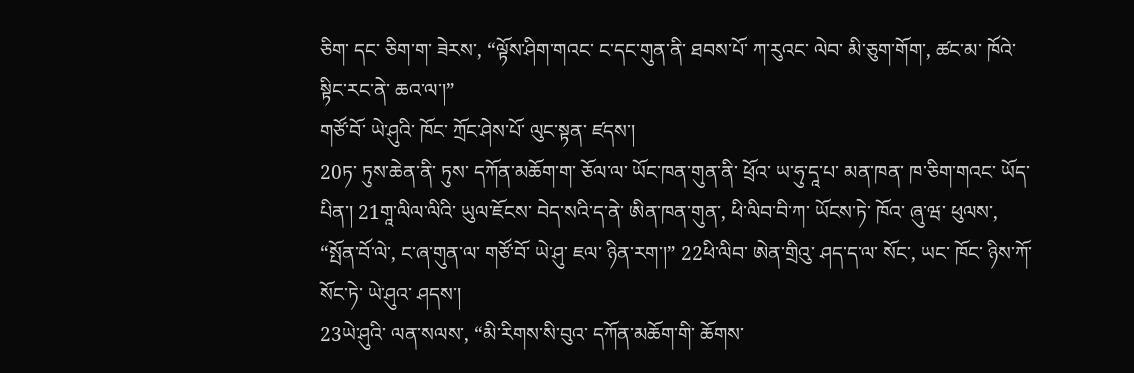ཅིག་ དང་ ཅིག་ག་ ཟེརས་, “ལྟོས་ཤིག་གའང་ ང་དང་གུན་ནི་ ཐབས་པོ་ ཀ་རུའང་ ལེབ་ མི་ཅུག་གོག་, ཚང་མ་ ཁོའེ་ སྟིང་རང་ནེ་ ཆའ་ལ་།”
གཙོ་བོ་ ཡེ་ཤུའི་ ཁོང་ ཀྲོང་ཤེས་པོ་ ལུང་སྟན་ ཛདས་།
20ཏ་ ཏུས་ཆེན་ནི་ ཏུས་ དཀོན་མཆོག་ག་ ཅོལ་ལ་ ཡོང་ཁན་གུན་ནི་ ཕྲོའ་ ཡ་ཧུ་དཱ་པ་ མན་ཁན་ ཁ་ཅིག་གའང་ ཡོད་པིན་། 21གཱ་ལིལ་ལིའི་ ཡུལ་ཇོངས་ བེད་སའི་ད་ནེ་ ཨིན་ཁན་གུན་, ཕི་ལིབ་བི་ཀ་ ཡོངས་ཏེ་ ཁོའ་ ཞུ་ཝ་ ཕུལས་, “སྤོན་བོ་ལེ་, ང་ཞ་གུན་ལ་ གཙོ་བོ་ ཡེ་ཤུ་ ཇལ་ ཉིན་རག་།” 22ཕི་ལིབ་ ཨེན་གྲིའུ་ ཤད་ད་ལ་ སོང་, ཡང་ ཁོང་ ཉིས་ཀོ་ སོང་ཏེ་ ཡེ་ཤུའ་ ཤདས་།
23ཡེ་ཤུའི་ ལན་སལས་, “མི་རིགས་སི་བུའ་ དཀོན་མཆོག་གི་ ཆོགས་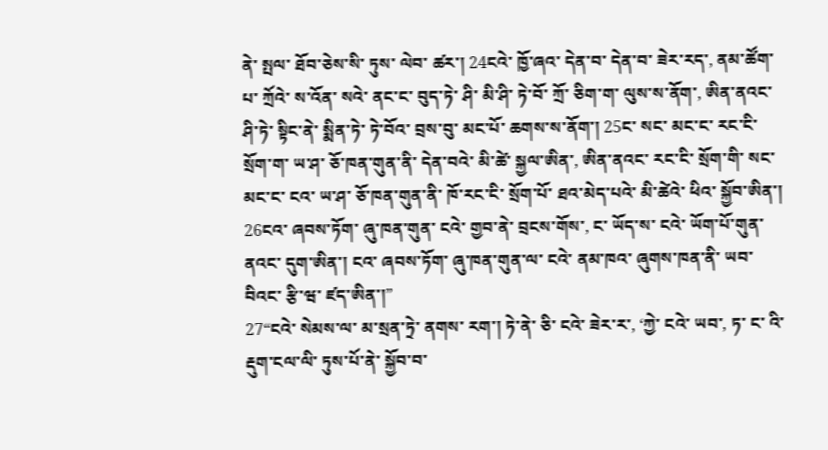ནེ་ སྤལ་ ཐོབ་ཅེས་སི་ ཏུས་ ལེབ་ ཚར་། 24ངའེ་ ཁྱོ་ཞའ་ དེན་བ་ དེན་བ་ ཟེར་རད་, ནམ་ཚོག་པ་ ཀྲོའེ་ ས་འོན་ སའེ་ ནང་ང་ བུད་ཏེ་ ཤི་ མི་ཤི་ ཏེ་བོ་ ཀྲོ་ ཅིག་ག་ ལུས་ས་ནོག་, ཨིན་ནའང་ ཤི་ཏེ་ སྟིང་ནེ་ སྨིན་ཏེ་ ཏེ་བོའ་ བྲས་བུ་ མང་པོ་ ཆགས་ས་ནོག་། 25ང་ སང་ མང་ང་ རང་ངི་ སྲོག་ག་ ཡ་ཤ་ ཅོ་ཁན་གུན་ནི་ དེན་བའེ་ མི་ཚེ་ སྐྱལ་ཨིན་, ཨིན་ནའང་ རང་ངི་ སྲོག་གི་ སང་ མང་ང་ ངའ་ ཡ་ཤ་ ཅོ་ཁན་གུན་ནི་ ཁོ་རང་ངི་ སྲོག་པོ་ ཐའ་མེད་པའེ་ མི་ཚེའེ་ ཕིའ་ སྐྱོབ་ཨིན་། 26ངའ་ ཞབས་ཏོག་ ཞུ་ཁན་གུན་ ངའེ་ གྱབ་ནེ་ བྲངས་གོས་, ང་ ཡོད་ས་ ངའེ་ ཡོག་པོ་གུན་ནའང་ དུག་ཨིན་། ངའ་ ཞབས་ཏོག་ ཞུ་ཁན་གུན་ལ་ ངའེ་ ནམ་ཁའ་ ཞུགས་ཁན་ནི་ ཡབ་བིའང་ རྩི་ཝ་ ཛད་ཨིན་།”
27“ངའེ་ སེམས་ལ་ མ་སྲན་ཏྲེ་ ནགས་ རག་། ཏེ་ནེ་ ཅི་ ངའེ་ ཟེར་ར་, ‘ཀྱེ་ ངའེ་ ཡབ་, ཏ་ ང་ འི་ རྡུག་ངལ་ལི་ ཏུས་པོ་ནེ་ སྐྱོབ་བ་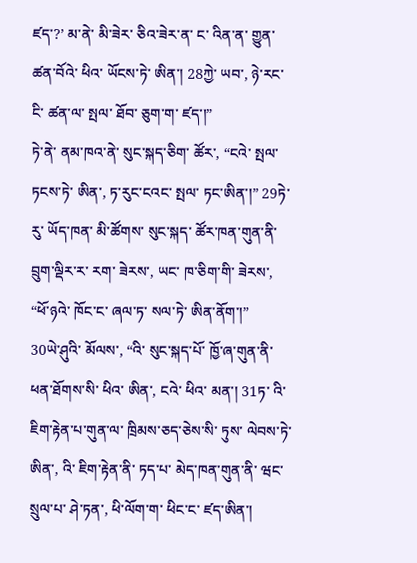ཛད་?’ མ་ནེ་ མི་ཟེར་ ཅིའ་ཟེར་ན་ ང་ འིན་ན་ གྱུན་ཚན་བོའེ་ ཕིའ་ ཡོངས་ཏེ་ ཨིན་། 28ཀྱེ་ ཡབ་, ཉེ་རང་ངི་ ཚན་ལ་ སྤལ་ ཐོབ་ ཅུག་ག་ ཛད་།”
ཏེ་ནེ་ ནམ་ཁའ་ནེ་ སུང་སྐད་ཅིག་ ཚོར་, “ངའེ་ སྤལ་ ཏངས་ཏེ་ ཨིན་, ཏ་རུང་ངའང་ སྤལ་ ཏང་ཨིན་།” 29ཏེ་རུ་ ཡོད་ཁན་ མི་ཚོགས་ སུང་སྐད་ ཚོར་ཁན་གུན་ནི་ བྲུག་ལྡིར་ར་ རག་ ཟེརས་, ཡང་ ཁ་ཅིག་གི་ ཟེརས་, “ཕོ་ཉའེ་ ཁོང་ང་ ཞལ་ཏ་ སལ་ཏེ་ ཨིན་ནོག་།”
30ཡེ་ཤུའི་ མོལས་, “འི་ སུང་སྐད་པོ་ ཁྱོ་ཞ་གུན་ནི་ ཕན་ཐོགས་སི་ ཕིའ་ ཨིན་, ངའེ་ ཕིའ་ མན་། 31ཏ་ འི་ ཇིག་རྟེན་པ་གུན་ལ་ ཁྲིམས་ཅད་ཅེས་སི་ ཏུས་ ལེབས་ཏེ་ ཨིན་, འི་ ཇིག་རྟེན་ནི་ ཏད་པ་ མེད་ཁན་གུན་ནི་ ཝང་སྲུལ་པ་ ཤེ་ཏན་, ཕི་ལོག་ག་ ཕིང་ང་ ཛད་ཨིན་།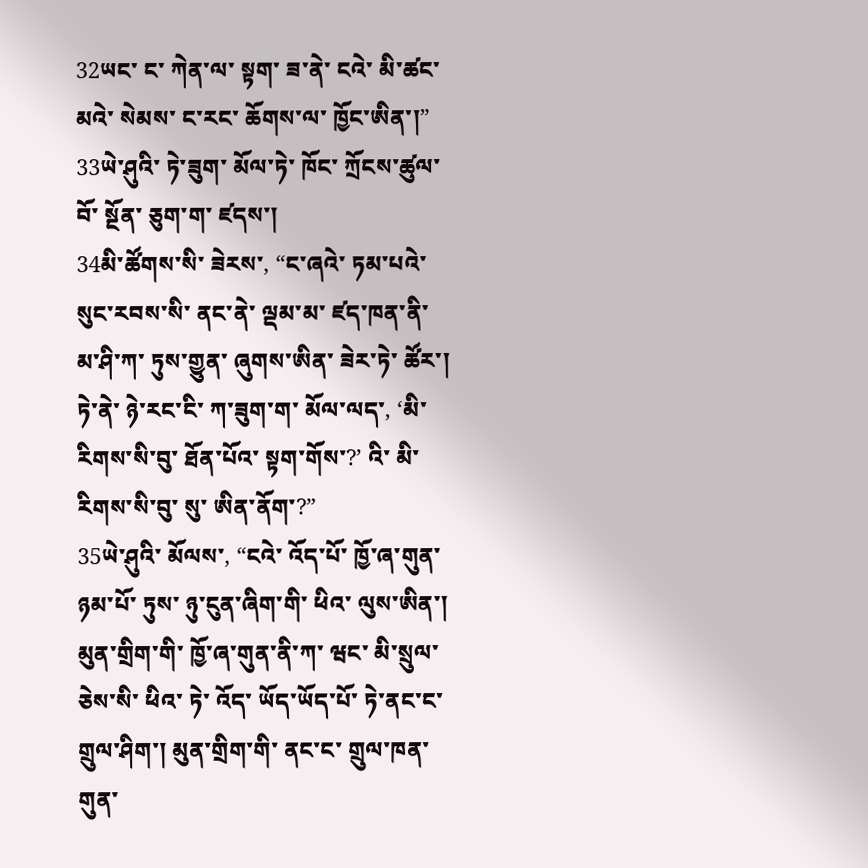32ཡང་ ང་ ཀེན་ལ་ སྟག་ ཟ་ནེ་ ངའེ་ མི་ཚང་མའེ་ སེམས་ ང་རང་ ཆོགས་ལ་ ཁྱོང་ཨིན་།” 33ཡེ་ཤུའི་ ཏེ་ཟུག་ མོལ་ཏེ་ ཁོང་ ཀྲོངས་ཚུལ་བོ་ སྔོན་ ཅུག་ག་ ཛདས་།
34མི་ཚོགས་སི་ ཟེརས་, “ང་ཞའེ་ ཏམ་པའེ་ སུང་རབས་སི་ ནང་ནེ་ ལྡམ་མ་ ཛད་ཁན་ནི་ མ་ཤི་ཀ་ ཏུས་གྱུན་ ཞུགས་ཨིན་ ཟེར་ཏེ་ ཚོར་། ཏེ་ནེ་ ཉེ་རང་ངི་ ཀ་ཟུག་ག་ མོལ་ལད་, ‘མི་རིགས་སི་བུ་ ཐོན་པོའ་ སྟག་གོས་?’ འི་ མི་རིགས་སི་བུ་ སུ་ ཨིན་ནོག་?”
35ཡེ་ཤུའི་ མོལས་, “ངའེ་ འོད་པོ་ ཁྱོ་ཞ་གུན་ ཉམ་པོ་ ཏུས་ ཉུ་ངུན་ཞིག་གི་ ཕིའ་ ལུས་ཨིན་། མུན་གྲིག་གི་ ཁྱོ་ཞ་གུན་ནི་ཀ་ ཝང་ མི་སྲུལ་ཅེས་སི་ ཕིའ་ ཏེ་ འོད་ ཡོད་ཡོད་པོ་ ཏེ་ནང་ང་ གྲུལ་ཤིག་། མུན་གྲིག་གི་ ནང་ང་ གྲུལ་ཁན་གུན་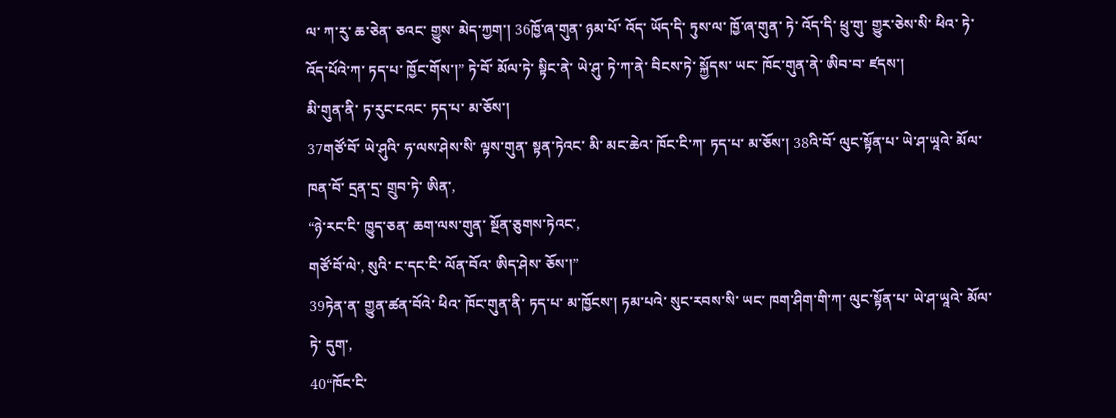ལ་ ཀ་རུ་ ཆ་ཅེན་ ཅའང་ གྱུས་ མེད་ཀྱག་། 36ཁྱོ་ཞ་གུན་ ཉམ་པོ་ འོད་ ཡོད་དི་ ཏུས་ལ་ ཁྱོ་ཞ་གུན་ ཏེ་ འོད་དི་ ཕྲུ་གུ་ གྱུར་ཅེས་སི་ ཕིའ་ ཏེ་ འོད་པོའེ་ཀ་ ཏད་པ་ ཁྱོང་གོས་།” ཏེ་བོ་ མོལ་ཏེ་ སྟིང་ནེ་ ཡེ་ཤུ་ ཏེ་ཀ་ནེ་ བིངས་ཏེ་ སྐྱོདས་ ཡང་ ཁོང་གུན་ནེ་ ཨིབ་བ་ ཛདས་།
མི་གུན་ནི་ ཏ་རུང་ངའང་ ཏད་པ་ མ་ཅོས་།
37གཙོ་བོ་ ཡེ་ཤུའི་ ཧ་ལས་ཤེས་སི་ ལྟས་གུན་ སྟན་ཏེའང་ མི་ མང་ཆེའ་ ཁོང་ངི་ཀ་ ཏད་པ་ མ་ཅོས་། 38འི་བོ་ ལུང་སྟོན་པ་ ཡེ་ཤ་ཡཱའེ་ མོལ་ཁན་བོ་ དྲན་དྲ་ གྲུབ་ཏེ་ ཨིན་,
“ཉེ་རང་ངི་ ཁྱུད་ཅན་ ཆག་ལས་གུན་ སྔོན་ཅུགས་ཏེའང་,
གཙོ་བོ་ལེ་, སུའི་ ང་དང་ངི་ ལོན་བོའ་ ཨིད་ཤེས་ ཅོས་།”
39ཏེན་ན་ གྱུན་ཚན་བོའེ་ ཕིའ་ ཁོང་གུན་ནི་ ཏད་པ་ མ་ཁྱོངས་། ཏམ་པའེ་ སུང་རབས་སི་ ཡང་ ཁག་ཤིག་གི་ཀ་ ལུང་སྟོན་པ་ ཡེ་ཤ་ཡཱའེ་ མོལ་ཏེ་ དུག་,
40“ཁོང་ངི་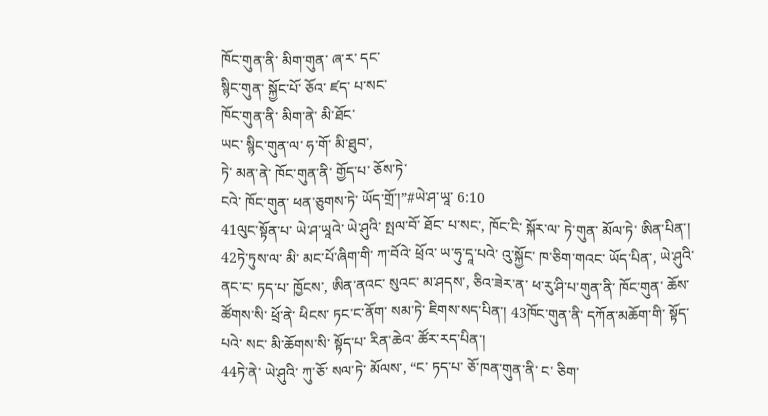ཁོང་གུན་ནི་ མིག་གུན་ ཞ་ར་ དང་
སྙིང་གུན་ སྐྱོང་པོ་ ཅོའ་ ཛད་ པ་སང་
ཁོང་གུན་ནི་ མིག་ནེ་ མི་ཐོང་
ཡང་ སྙིང་གུན་ལ་ ཧ་གོ་ མི་ཐུབ་,
ཏེ་ མན་ནེ་ ཁོང་གུན་ནི་ གྱོད་པ་ ཅོས་ཏེ་
ངའེ་ ཁོང་གུན་ ཕན་ཅུགས་ཏེ་ ཡོད་གྲོ་།”#ཡེ་ཤ་ཡཱ་ 6:10
41ལུང་སྟོན་པ་ ཡེ་ཤ་ཡཱའེ་ ཡེ་ཤུའི་ སྤལ་བོ་ ཐོང་ པ་སང་, ཁོང་ངི་ སྐོར་ལ་ ཏེ་གུན་ མོལ་ཏེ་ ཨིན་པིན་།
42ཏེ་ཏུས་ལ་ མི་ མང་པོ་ཞིག་གི་ ཀ་བོའེ་ ཕྲོའ་ ཡ་ཧུ་དཱ་པའེ་ འུ་སྐྱོང་ ཁ་ཅིག་གའང་ ཡོད་པིན་, ཡེ་ཤུའི་ ནང་ང་ ཏད་པ་ ཁྱོངས་, ཨིན་ནའང་ སུའང་ མ་ཤདས་, ཅིའ་ཟེར་ན་ ཕ་རུ་ཤི་པ་གུན་ནི་ ཁོང་གུན་ ཆོས་ཚོགས་སི་ ཕྲོ་ནེ་ ཕིངས་ ཏང་ང་ནོག་ སམ་ཏེ་ ཇིགས་སད་པིན་། 43ཁོང་གུན་ནི་ དཀོན་མཆོག་གི་ སྟོད་པའེ་ སང་ མི་ཆོགས་སི་ སྟོད་པ་ རིན་ཆེའ་ ཚོར་རད་པིན་།
44ཏེ་ནེ་ ཡེ་ཤུའི་ ཀུ་ཅོ་ སལ་ཏེ་ མོལས་, “ང་ ཏད་པ་ ཅོ་ཁན་གུན་ནི་ ང་ ཅིག་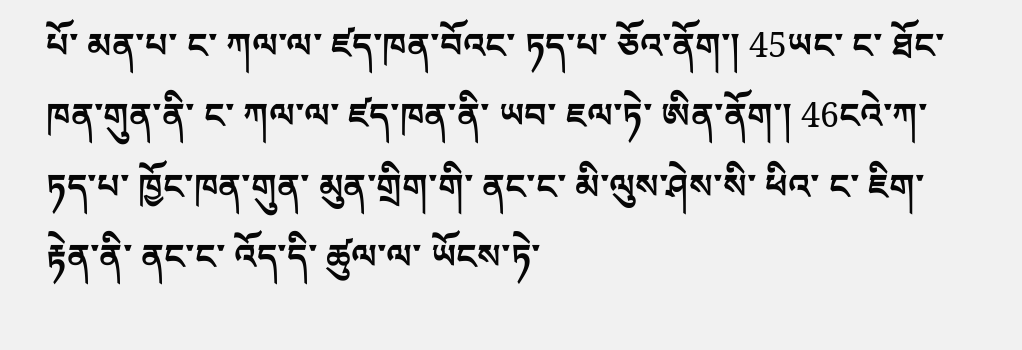པོ་ མན་པ་ ང་ ཀལ་ལ་ ཛད་ཁན་བོའང་ ཏད་པ་ ཅོའ་ནོག་། 45ཡང་ ང་ ཐོང་ཁན་གུན་ནི་ ང་ ཀལ་ལ་ ཛད་ཁན་ནི་ ཡབ་ ཇལ་ཏེ་ ཨིན་ནོག་། 46ངའེ་ཀ་ ཏད་པ་ ཁྱོང་ཁན་གུན་ མུན་གྲིག་གི་ ནང་ང་ མི་ལུས་ཤེས་སི་ ཕིའ་ ང་ ཇིག་རྟེན་ནི་ ནང་ང་ འོད་དི་ ཚུལ་ལ་ ཡོངས་ཏེ་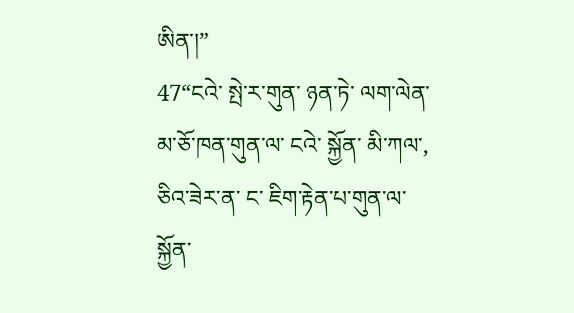ཨིན་།”
47“ངའེ་ སྤེ་ར་གུན་ ཉན་ཏེ་ ལག་ལེན་ མ་ཅོ་ཁན་གུན་ལ་ ངའེ་ སྐྱོན་ མི་ཀལ་, ཅིའ་ཟེར་ན་ ང་ ཇིག་རྟེན་པ་གུན་ལ་ སྐྱོན་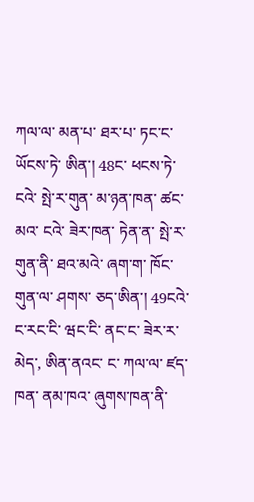ཀལ་ལ་ མན་པ་ ཐར་པ་ ཏང་ང་ ཡོངས་ཏེ་ ཨིན་། 48ང་ ཕངས་ཏེ་ ངའེ་ སྤེ་ར་གུན་ མ་ཉན་ཁན་ ཚང་མའ་ ངའེ་ ཟེར་ཁན་ ཏེན་ན་ སྤེ་ར་གུན་ནི་ ཐའ་མའེ་ ཞག་ག་ ཁོང་གུན་ལ་ ཤགས་ ཅད་ཨིན་། 49ངའེ་ ང་རང་ངི་ ཝང་ངི་ ནང་ང་ ཟེར་ར་མེད་, ཨིན་ནའང་ ང་ ཀལ་ལ་ ཛད་ཁན་ ནམ་ཁའ་ ཞུགས་ཁན་ནི་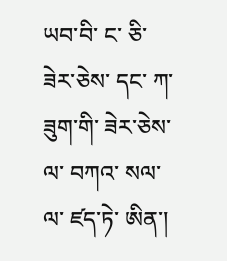ཡབ་བི་ ང་ ཅི་ ཟེར་ཅེས་ དང་ ཀ་ཟུག་གི་ ཟེར་ཅེས་ལ་ བཀའ་ སལ་ལ་ ཛད་ཏེ་ ཨིན་།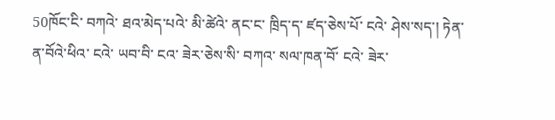50ཁོང་ངི་ བཀའེ་ ཐའ་མེད་པའེ་ མི་ཚེའེ་ ནང་ང་ ཁྲིད་ད་ ཛད་ཅེས་པོ་ ངའེ་ ཤེས་སད་། ཏེན་ན་བོའེ་ཕིའ་ ངའེ་ ཡབ་བི་ ངའ་ ཟེར་ཅེས་སི་ བཀའ་ སལ་ཁན་བོ་ ངའེ་ ཟེར་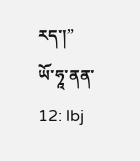རད་།”
ཡོ་ཧཱ་ནན་ 12: lbj